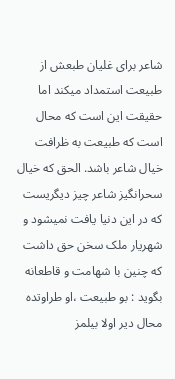شاعر برای غلیان طبعش از طبیعت استمداد میکند اما حقیقت این است که محال است که طبیعت به ظرافت خیال شاعر باشد. الحق که خیال سحرانگیز شاعر چیز دیگریست که در این دنیا یافت نمیشود و شهریار ملک سخن حق داشت که چنین با شهامت و قاطعانه  بگوید : بو طبیعت ،او طراوتده محال دیر اولا بیلمز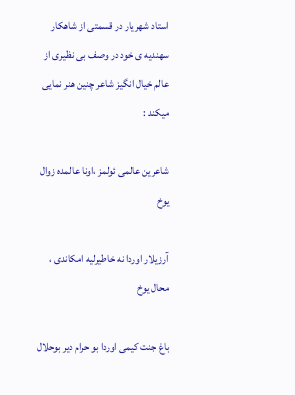استاد شهریار در قسمتی از شاهکار سهندیه ی خود در وصف بی نظیری از عالم خیال انگیز شاعر چنین هنر نمایی میکند :

شاعرین عالمی ئولمز ،اونا عالمده زوال یوخ

آرزیلار اوردا نه خاطیرلیه امکاندی ، محال یوخ

باغ جنت کیمی اوردا بو حرام دیر بوحلال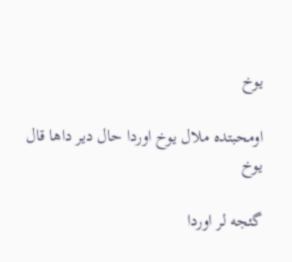یوخ

اومحبتده ملال یوخ اوردا حال دیر داها قال یوخ

گئجه لر اوردا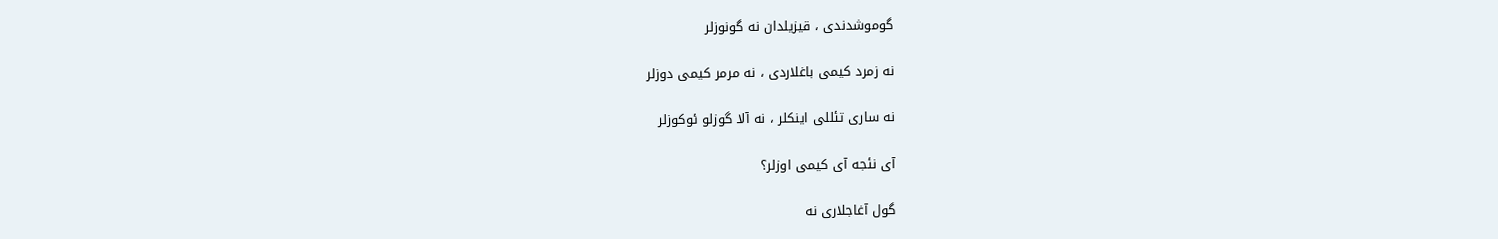گوموشدندی ، قیزیلدان نه گونوزلر

نه زمرد کیمی باغلاردی ، نه مرمر کیمی دوزلر

نه ساری تئللی اینکلر ، نه آلا گوزلو ئوکوزلر

آی نئجه آی کیمی اوزلر؟

گول آغاجلاری نه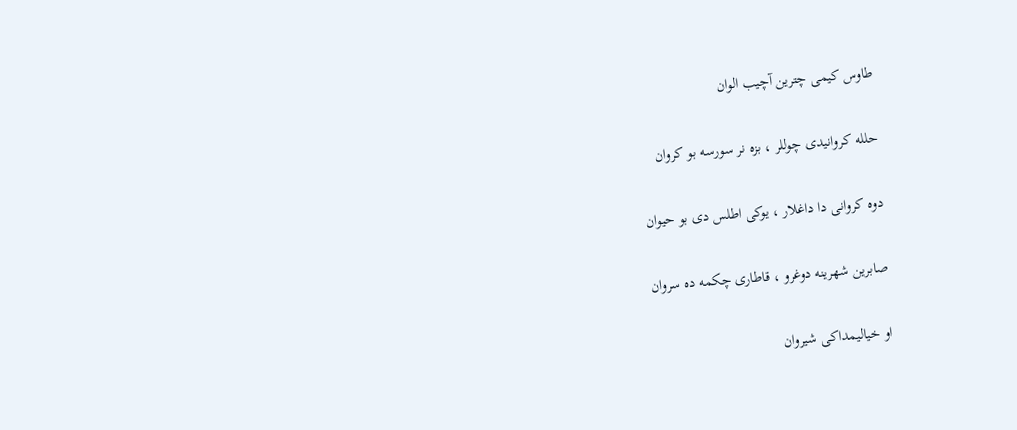طاوس کیمی چترین آچیب الوان

حلله کروانیدی چوللر ، بزه نر سورسه بو کروان

دوه کروانی دا داغلار ، یوکی اطلس دی بو حیوان

صابرین شهرینه دوغرو ، قاطاری چکمه ده سروان

او خیالیمداکی شیروان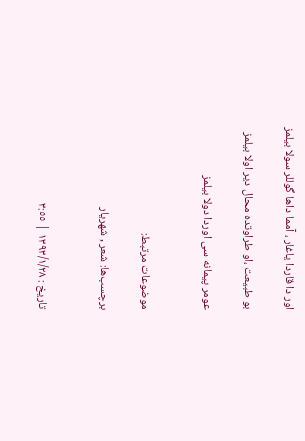اور دا قاردا یاغار ، آمما داها گوللر سولا بیلمز

بو طبیعت ،او طراوتده محال دیر اولا بیلمز

عومر پیمانه سی اوردا دولا بیلمز


موضوعات مرتبط:

برچسب‌ها: شعر , شهریار


تاريخ : ۱۳٩۳/۱/٢۸ | ۳:٥٥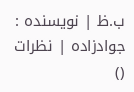ب.ظ | نویسنده : جوادزاده | نظرات ()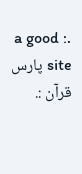.: a good site پارس قرآن :.